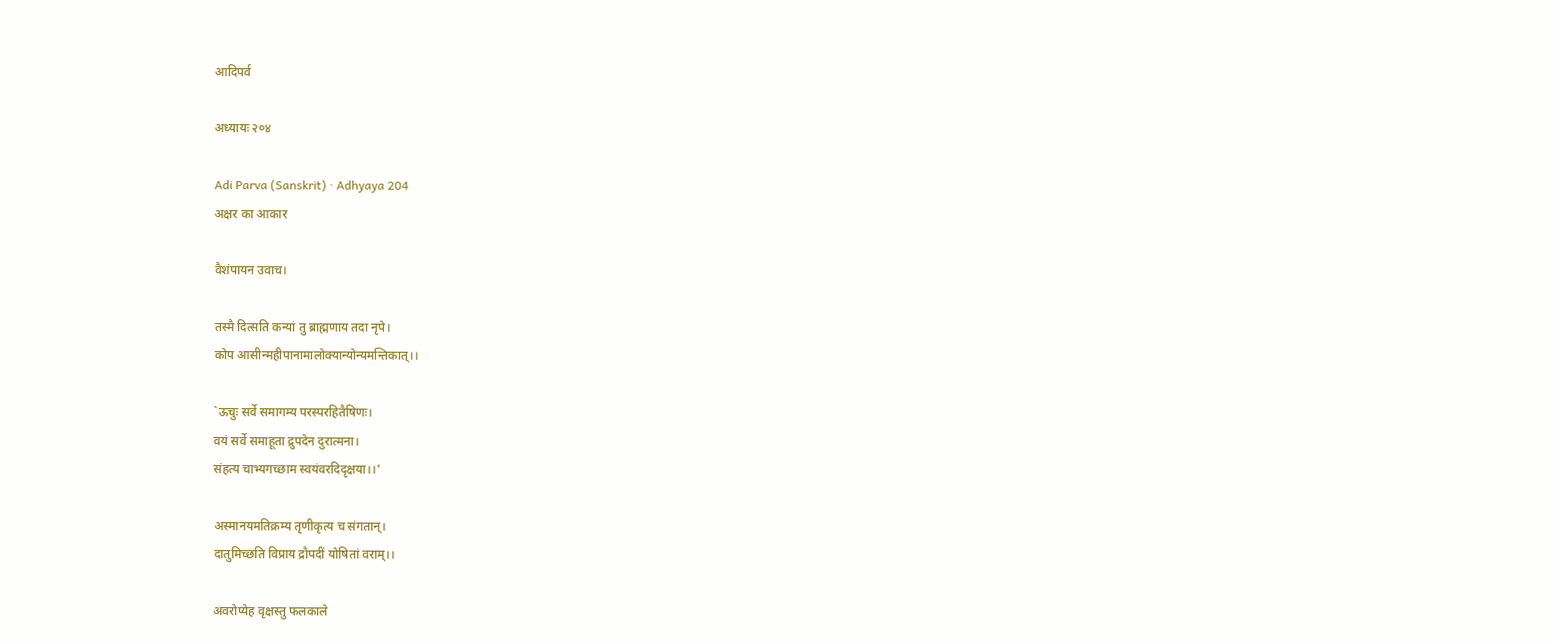आदिपर्व

अध्यायः २०४

Adi Parva (Sanskrit) · Adhyaya 204
अक्षर का आकार

वैशंपायन उवाच।

तस्मै दित्सति कन्यां तु ब्राह्मणाय तदा नृपे।
कोप आसीन्महीपानामालोक्यान्योन्यमन्तिकात्।।

`ऊचुः सर्वे समागम्य परस्परहितैषिणः।
वयं सर्वे समाहूता द्रुपदेन दुरात्मना।
संहत्य चाभ्यगच्छाम स्वयंवरदिदृक्षया।।'

अस्मानयमतिक्रम्य तृणीकृत्य च संगतान्।
दातुमिच्छति विप्राय द्रौपदीं योषितां वराम्।।

अवरोप्येह वृक्षस्तु फलकाले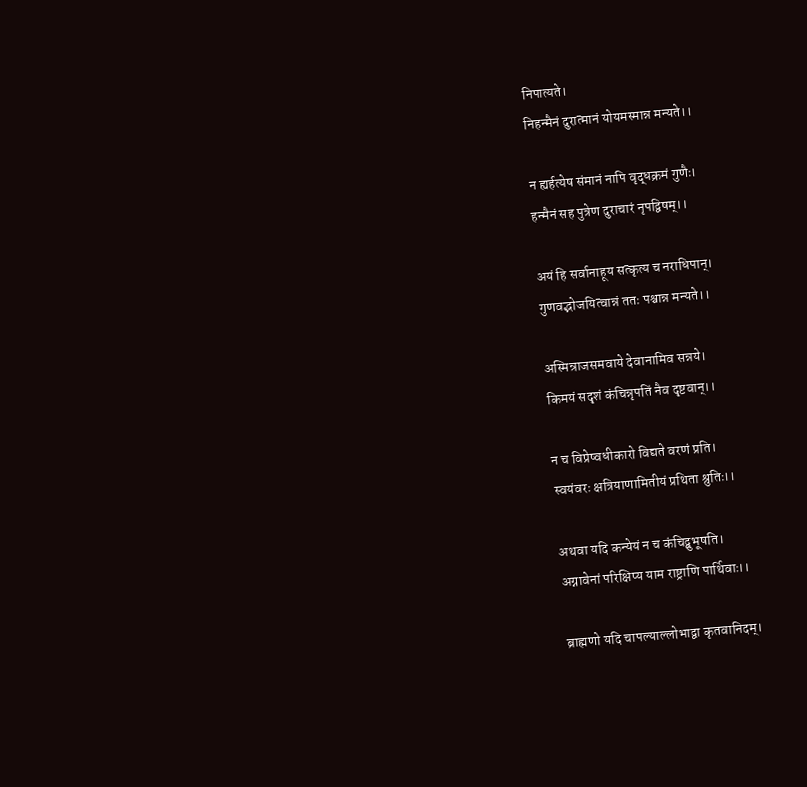निपात्यते।
निहन्मैनं दुरात्मानं योयमस्मान्न मन्यते।।

न ह्यर्हत्येष संमानं नापि वृद्धक्रमं गुणैः।
हन्मैनं सह पुत्रेण दुराचारं नृपद्विषम्।।

अयं हि सर्वानाहूय सत्कृत्य च नराधिपान्।
गुणवद्भोजयित्वान्नं ततः पश्चान्न मन्यते।।

अस्मिन्राजसमवाये देवानामिव सन्नये।
किमयं सदृशं कंचिन्नृपतिं नैव दृष्टवान्।।

न च विप्रेष्वधीकारो विद्यते वरणं प्रति।
स्वयंवरः क्षत्रियाणामितीयं प्रथिता श्रुतिः।।

अथवा यदि कन्येयं न च कंचिद्बुभूषति।
अग्नावेनां परिक्षिप्य याम राष्ट्राणि पार्थिवाः।।

ब्राह्मणो यदि चापल्याल्लोभाद्वा कृतवानिदम्।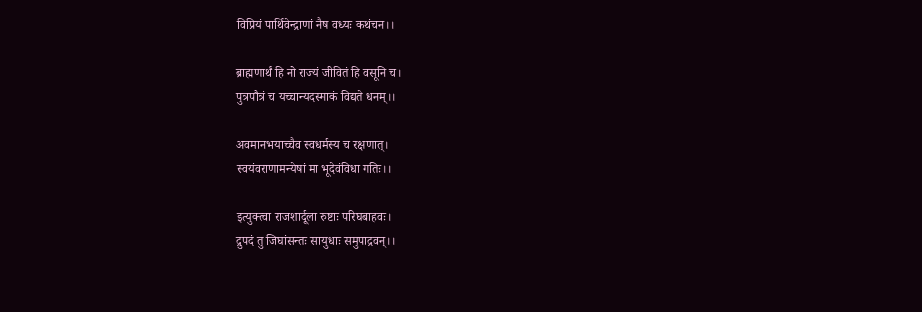विप्रियं पार्थिवेन्द्राणां नैष वध्यः कथंचन।।

ब्राह्मणार्थं हि नो राज्यं जीवितं हि वसूनि च।
पुत्रपौत्रं च यच्चान्यदस्माकं विद्यते धनम्।।

अवमानभयाच्चैव स्वधर्मस्य च रक्षणात्।
स्वयंवराणामन्येषां मा भूदेवंविधा गतिः।।

इत्युक्त्वा राजशार्दूला रुष्टाः परिघबाहवः।
द्रुपदं तु जिघांसन्तः सायुधाः समुपाद्रवन्।।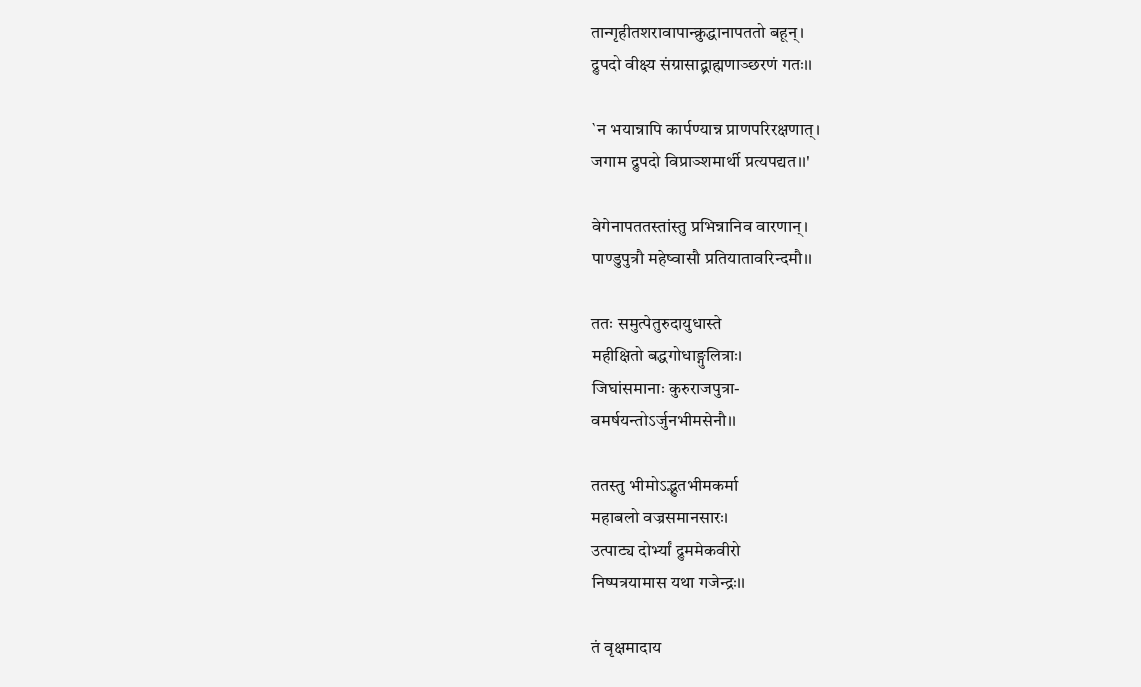तान्गृहीतशरावापान्क्रुद्धानापततो बहून्।
द्रुपदो वीक्ष्य संग्रासाद्ब्राह्मणाञ्छरणं गतः।।

`न भयान्नापि कार्पण्यान्न प्राणपरिरक्षणात्।
जगाम द्रुपदो विप्राञ्शमार्थी प्रत्यपद्यत।।'

वेगेनापततस्तांस्तु प्रभिन्नानिव वारणान्।
पाण्डुपुत्रौ महेष्वासौ प्रतियातावरिन्दमौ।।

ततः समुत्पेतुरुदायुधास्ते
महीक्षितो बद्धगोधाङ्गुलित्राः।
जिघांसमानाः कुरुराजपुत्रा-
वमर्षयन्तोऽर्जुनभीमसेनौ।।

ततस्तु भीमोऽद्भुतभीमकर्मा
महाबलो वज्रसमानसारः।
उत्पाट्य दोर्भ्यां द्रुममेकवीरो
निष्पत्रयामास यथा गजेन्द्रः।।

तं वृक्षमादाय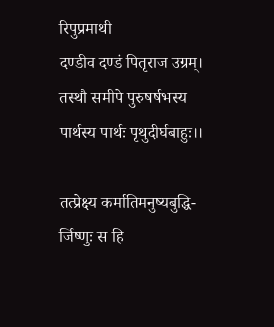रिपुप्रमाथी
दण्डीव दण्डं पितृराज उग्रम्।
तस्थौ समीपे पुरुषर्षभस्य
पार्थस्य पार्थः पृथुदीर्घबाहुः।।

तत्प्रेक्ष्य कर्मातिमनुष्यबुद्धि-
र्जिष्णुः स हि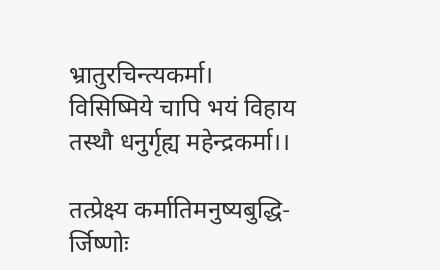भ्रातुरचिन्त्यकर्मा।
विसिष्मिये चापि भयं विहाय
तस्थौ धनुर्गृह्य महेन्द्रकर्मा।।

तत्प्रेक्ष्य कर्मातिमनुष्यबुद्धि-
र्जिष्णोः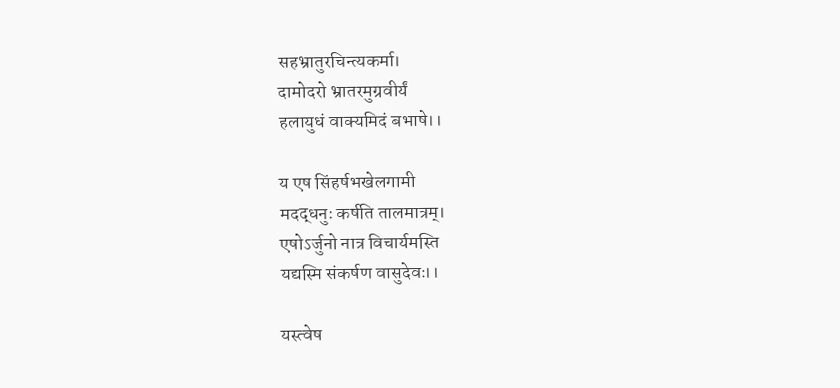सहभ्रातुरचिन्त्यकर्मा।
दामोदरो भ्रातरमुग्रवीर्यं
हलायुधं वाक्यमिदं बभाषे।।

य एष सिंहर्षभखेलगामी
मदद्धनुः कर्षति तालमात्रम्।
एषोऽर्जुनो नात्र विचार्यमस्ति
यद्यस्मि संकर्षण वासुदेवः।।

यस्त्वेष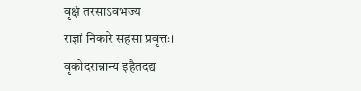वृक्षं तरसाऽवभज्य
राज्ञां निकारे सहसा प्रवृत्तः।
वृकोदरान्नान्य इहैतदद्य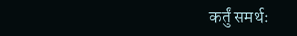कर्तुं समर्थः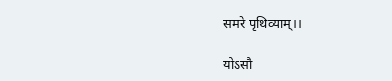समरे पृथिव्याम्।।

योऽसौ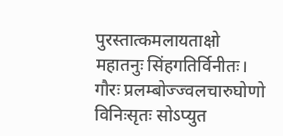पुरस्तात्कमलायताक्षो
महातनुः सिंहगतिर्विनीतः।
गौरः प्रलम्बोज्ज्वलचारुघोणो
विनिःसृतः सोऽप्युत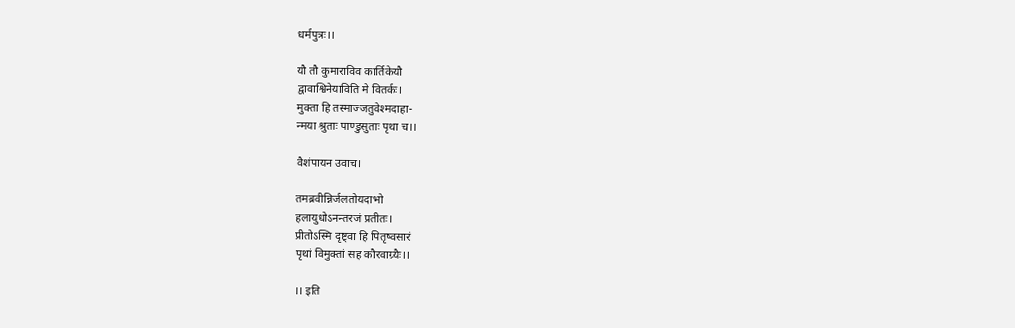धर्मपुत्रः।।

यौ तौ कुमाराविव कार्तिकेयौ
द्वावाश्विनेयाविति मे वितर्कः।
मुक्ता हि तस्माज्जतुवेश्मदाहा-
न्मया श्रुताः पाण्डुसुताः पृथा च।।

वैशंपायन उवाच।

तमब्रवीन्निर्जलतोयदाभो
हलायुधोऽनन्तरजं प्रतीतः।
प्रीतोऽस्मि दृष्ट्वा हि पितृष्वसारं
पृथां विमुक्तां सह कौरवाग्र्यैः।।

।। इति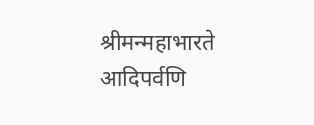श्रीमन्महाभारते आदिपर्वणि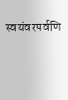स्वयंवरपर्वणि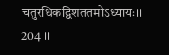चतुरधिकद्विशततमोऽध्यायः।। 204 ।।